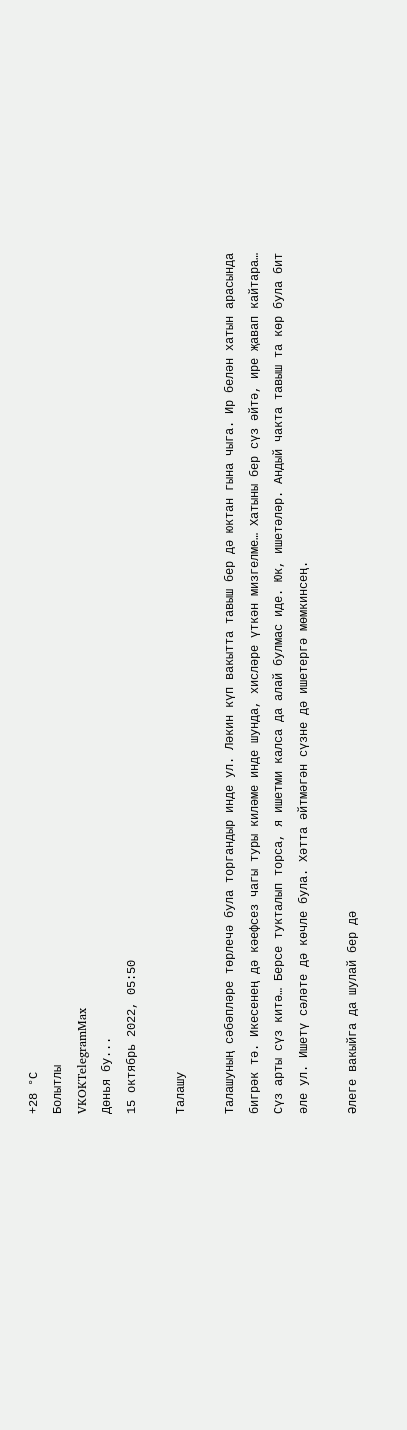+28 °С
Болытлы
VKOKTelegramMax
Дөнья бу...
15 октябрь 2022, 05:50

Талашу

Талашуның сәбәпләре төрлечә була торгандыр инде ул. Ләкин күп вакытта тавыш бер дә юктан гына чыга. Ир белән хатын арасында бигрәк тә. Икесенең дә кәефсез чагы туры киләме инде шунда, хисләре үткән мизгелме… Хатыны бер сүз әйтә, ире җавап кайтара… Сүз арты сүз китә… Берсе тукталып торса, я ишетми калса да алай булмас иде. Юк, ишетәләр. Андый чакта тавыш та көр була бит әле ул. Ишетү сәләте дә көчле була. Хәтта әйтмәгән сүзне дә ишетергә мөмкинсең.

Әлеге вакыйга да шулай бер дә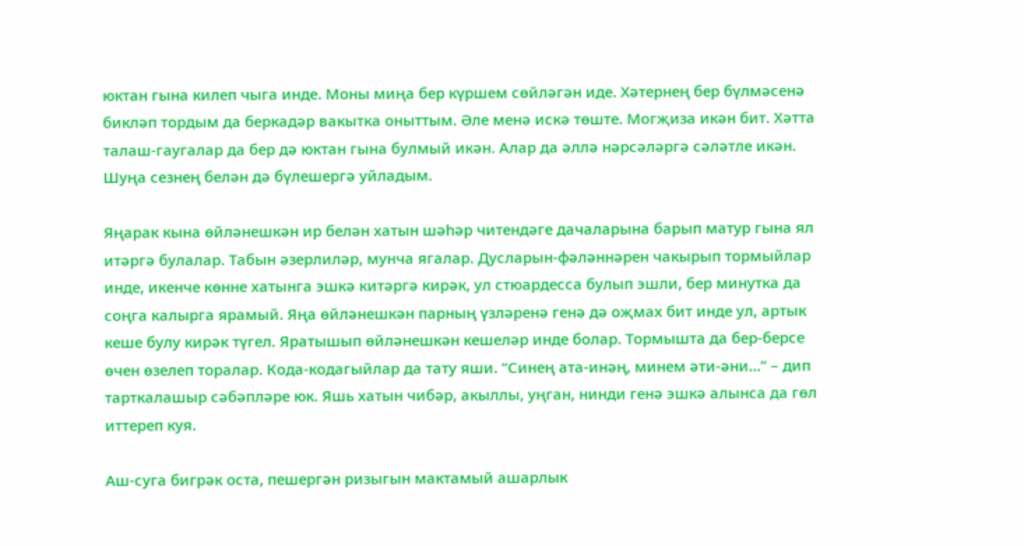юктан гына килеп чыга инде. Моны миңа бер күршем сөйләгән иде. Хәтернең бер бүлмәсенә бикләп тордым да беркадәр вакытка оныттым. Әле менә искә төште. Могҗиза икән бит. Хәтта талаш-гаугалар да бер дә юктан гына булмый икән. Алар да әллә нәрсәләргә сәләтле икән. Шуңа сезнең белән дә бүлешергә уйладым.

Яңарак кына өйләнешкән ир белән хатын шәһәр читендәге дачаларына барып матур гына ял итәргә булалар. Табын әзерлиләр, мунча ягалар. Дусларын-фәләннәрен чакырып тормыйлар инде, икенче көнне хатынга эшкә китәргә кирәк, ул стюардесса булып эшли, бер минутка да соңга калырга ярамый. Яңа өйләнешкән парның үзләренә генә дә оҗмах бит инде ул, артык кеше булу кирәк түгел. Яратышып өйләнешкән кешеләр инде болар. Тормышта да бер-берсе өчен өзелеп торалар. Кода-кодагыйлар да тату яши. “Синең ата-инәң, минем әти-әни…” – дип тарткалашыр сәбәпләре юк. Яшь хатын чибәр, акыллы, уңган, нинди генә эшкә алынса да гөл иттереп куя.

Аш-суга бигрәк оста, пешергән ризыгын мактамый ашарлык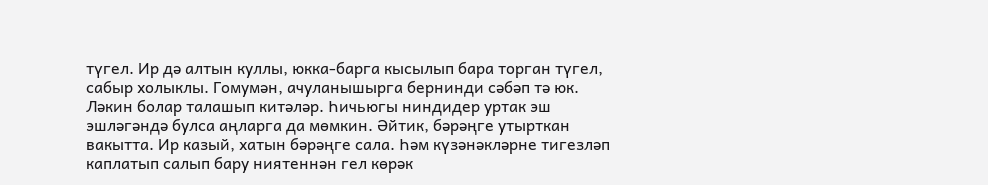түгел. Ир дә алтын куллы, юкка-барга кысылып бара торган түгел, сабыр холыклы. Гомумән, ачуланышырга бернинди сәбәп тә юк. Ләкин болар талашып китәләр. Һичьюгы ниндидер уртак эш эшләгәндә булса аңларга да мөмкин. Әйтик, бәрәңге утырткан вакытта. Ир казый, хатын бәрәңге сала. Һәм күзәнәкләрне тигезләп каплатып салып бару ниятеннән гел көрәк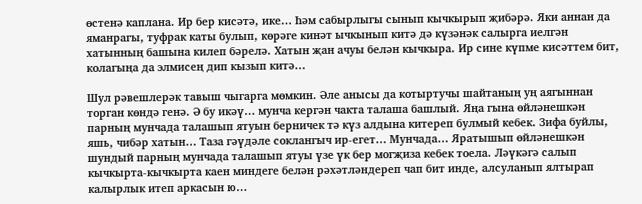өстенә каплана. Ир бер кисәтә, ике… Һәм сабырлыгы сынып кычкырып җибәрә. Яки аннан да яманрагы, туфрак каты булып, көрәге кинәт ычкынып китә дә күзәнәк салырга иелгән хатынның башына килеп бәрелә. Хатын җан ачуы белән кычкыра. Ир сине күпме кисәттем бит, колагыңа да элмисең дип кызып китә…

Шул рәвешлерәк тавыш чыгарга мөмкин. Әле анысы да котыртучы шайтаның уң аягыннан торган көндә генә. Ә бу икәү… мунча кергән чакта талаша башлый. Яңа гына өйләнешкән парның мунчада талашып ятуын берничек тә күз алдына китереп булмый кебек. Зифа буйлы, яшь, чибәр хатын… Таза гәүдәле соклангыч ир-егет… Мунчада… Яратышып өйләнешкән шундый парның мунчада талашып ятуы үзе үк бер могҗиза кебек тоела. Ләүкәгә салып кычкырта-кычкырта каен миндеге белән рәхәтләндереп чап бит инде, алсуланып ялтырап калырлык итеп аркасын ю…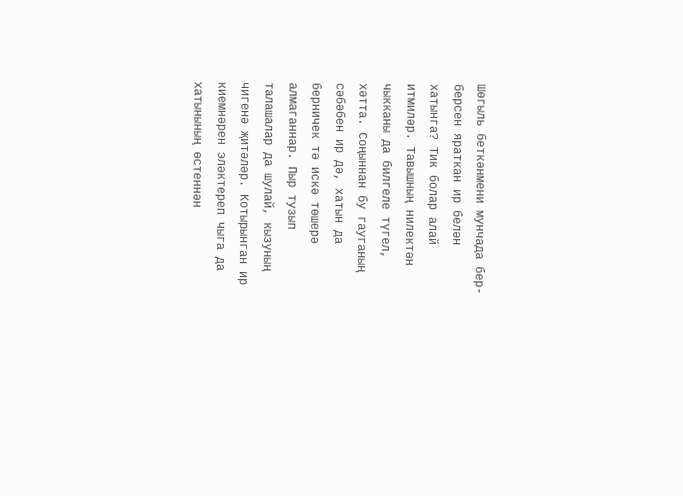Шөгыль беткәнмени мунчада бер-берсен яраткан ир белән хатынга? Тик болар алай итмиләр. Тавышның нилектән чыкканы да билгеле түгел, хәтта. Соңыннан бу гауганың сәбәбен ир дә, хатын да берничек тә искә төшерә алмаганнар. Пыр тузып талашалар да шулай, кызуның чигенә җитәләр. Котырынган ир киемнәрен эләктереп чыга да хатынының өстеннән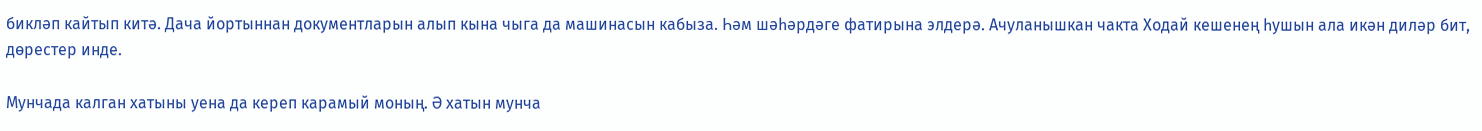бикләп кайтып китә. Дача йортыннан документларын алып кына чыга да машинасын кабыза. Һәм шәһәрдәге фатирына элдерә. Ачуланышкан чакта Ходай кешенең һушын ала икән диләр бит, дөрестер инде.

Мунчада калган хатыны уена да кереп карамый моның. Ә хатын мунча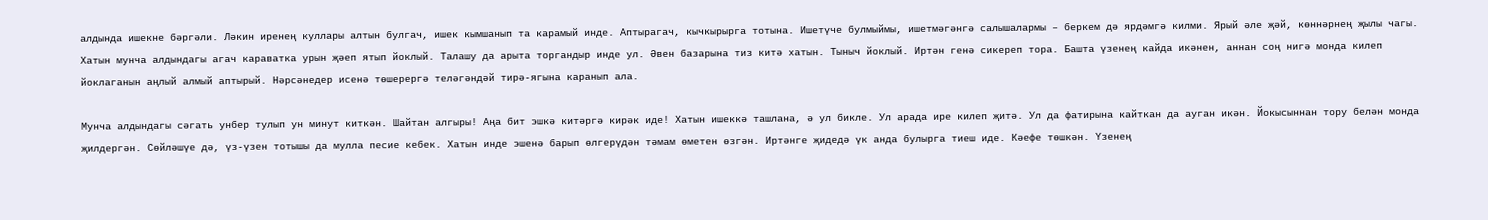алдында ишекне бәргәли. Ләкин иренең куллары алтын булгач, ишек кымшанып та карамый инде. Аптырагач, кычкырырга тотына. Ишетүче булмыймы, ишетмәгәнгә салышалармы – беркем дә ярдәмгә килми. Ярый әле җәй, көннәрнең җылы чагы. Хатын мунча алдындагы агач караватка урын җәеп ятып йоклый. Талашу да арыта торгандыр инде ул. Әвен базарына тиз китә хатын. Тыныч йоклый. Иртән генә сикереп тора. Башта үзенең кайда икәнен, аннан соң нигә монда килеп йоклаганын аңлый алмый аптырый. Нәрсәнедер исенә төшерергә теләгәндәй тирә-ягына каранып ала.

Мунча алдындагы сәгать унбер тулып ун минут киткән. Шайтан алгыры! Аңа бит эшкә китәргә кирәк иде! Хатын ишеккә ташлана, ә ул бикле. Ул арада ире килеп җитә. Ул да фатирына кайткан да ауган икән. Йокысыннан тору белән монда җилдергән. Сөйләшүе дә, үз-үзен тотышы да мулла песие кебек. Хатын инде эшенә барып өлгерүдән тәмам өметен өзгән. Иртәнге җидедә үк анда булырга тиеш иде. Кәефе төшкән. Үзенең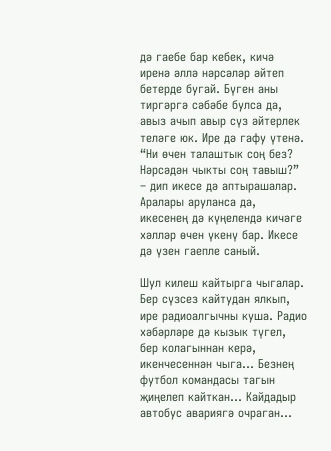дә гаебе бар кебек, кичә иренә әллә нәрсәләр әйтеп бетерде бугай. Бүген аны тиргәргә сәбәбе булса да, авыз ачып авыр сүз әйтерлек теләге юк. Ире дә гафу үтенә. “Ни өчен талаштык соң без? Нәрсәдән чыкты соң тавыш?” – дип икесе дә аптырашалар. Аралары аруланса да, икесенең дә күңелендә кичәге хәлләр өчен үкенү бар. Икесе дә үзен гаепле саный.

Шул килеш кайтырга чыгалар. Бер сүзсез кайтудан ялкып, ире радиоалгычны куша. Радио хәбәрләре дә кызык түгел, бер колагыннан керә, икенчесеннән чыга… Безнең футбол командасы тагын җиңелеп кайткан… Кайдадыр автобус авариягә очраган…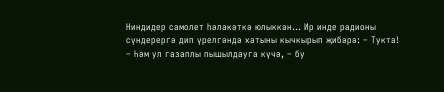Ниндидер самолет һәлакәткә юлыккан… Ир инде радионы сүндерергә дип үрелгәндә хатыны кычкырып җибәрә: – Тукта! – Һәм ул газаплы пышылдауга күчә, – бу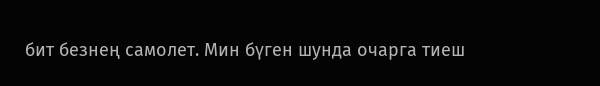бит безнең самолет. Мин бүген шунда очарга тиеш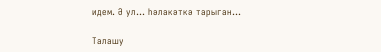идем. Ә ул… һәлакәткә тарыган…

Талашу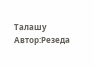Талашу
Автор:Резеда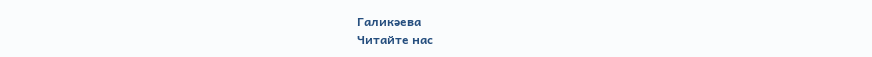Галикәева
Читайте нас